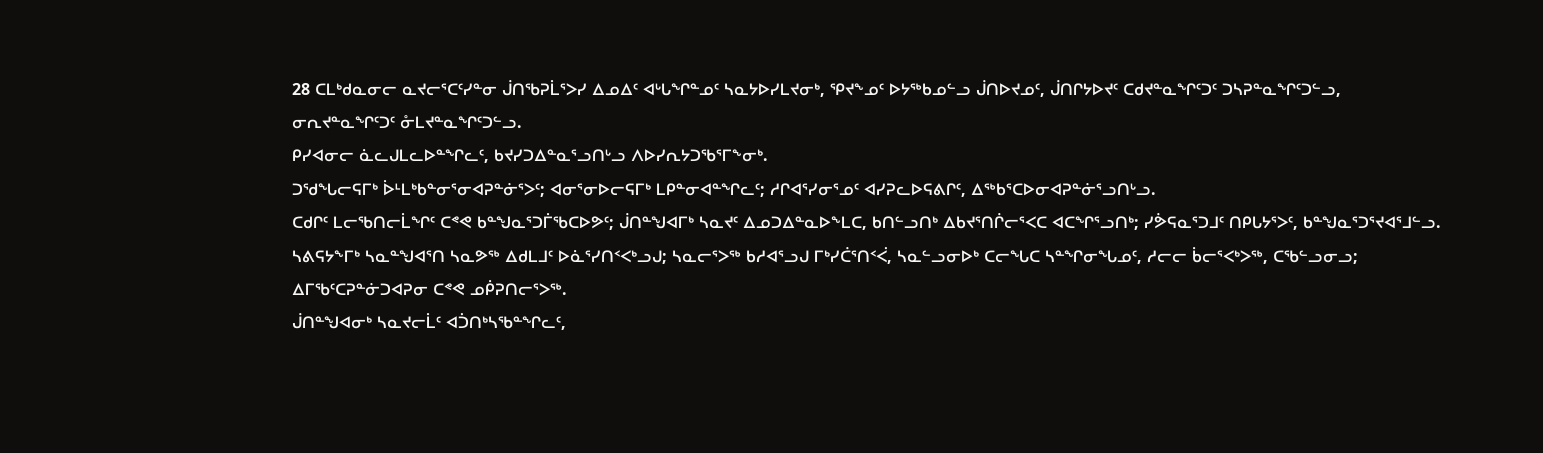28 ᑕᒪᒃᑯᓇᓂᓕ ᓇᔪᓕᕐᑕᑦᓯᓐᓂ ᒎᑎᖃᕈᒫᕐᐳᓯ ᐃᓄᐃᑦ ᐊᒡᒐᖏᓐᓄᑦ ᓴᓇᔭᐅᓯᒪᔪᓂᒃ, ᕿᔪᖕᓄᑦ ᐅᔭᖅᑲᓄᓪᓗ ᒎᑎᐅᔪᓄᑦ, ᒎᑎᒋᔭᐅᔪᑦ ᑕᑯᔪᓐᓇᖏᑦᑐᑦ ᑐᓴᕈᓐᓇᖏᑦᑐᓪᓗ, ᓂᕆᔪᓐᓇᖏᑦᑐᑦ ᓁᒪᔪᓐᓇᖏᑦᑐᓪᓗ.
ᑭᓯᐊᓂᓕ ᓈᓚᒍᒪᓚᐅᓐᖏᓚᑦ, ᑲᔪᓯᑐᐃᓐᓇᕐᓗᑎᒡᓗ ᐱᐅᓯᕆᔭᑐᖃᕐᒥᖕᓂᒃ.
ᑐᖁᖓᓕᕋᒥᒃ ᐆᒻᒪᒃᑲᓐᓂᕐᓂᐊᕈᓐᓃᕐᐳᑦ; ᐊᓂᕐᓂᐅᓕᕋᒥᒃ ᒪᑭᓐᓂᐊᓐᖏᓚᑦ; ᓱᒋᐊᕐᓯᓂᕐᓄᑦ ᐊᓯᕈᓚᐅᕋᕕᒋᑦ, ᐃᖅᑲᕐᑕᐅᓂᐊᕈᓐᓃᕐᓗᑎᒡᓗ.
ᑕᑯᒋᑦ ᒪᓕᖃᑎᓕᒫᖏᑦ ᑕᕝᕙ ᑲᓐᖑᓇᕐᑐᒦᖃᑕᐅᕗᑦ; ᒎᑎᓐᖑᐊᒥᒃ ᓴᓇᔪᑦ ᐃᓄᑐᐃᓐᓇᐅᖕᒪᑕ, ᑲᑎᓪᓗᑎᒃ ᐃᑲᔪᕐᑎᒌᓕᕐᐸᑕ ᐊᑕᖏᕐᓗᑎᒃ; ᓯᕘᕋᓇᕐᑐᒧᑦ ᑎᑭᒐᔭᕐᐳᑦ, ᑲᓐᖑᓇᕐᑐᕐᔪᐊᕐᒧᓪᓗ.
ᓴᕕᕋᔭᖕᒥᒃ ᓴᓇᓐᖑᐊᕐᑎ ᓴᓇᕗᖅ ᐃᑯᒪᒧᑦ ᐅᓈᕐᓯᑎᑉᐸᒃᓗᒍ; ᓴᓇᓕᕐᐳᖅ ᑲᓱᐊᕐᓗᒍ ᒥᒃᓯᑖᕐᑎᑉᐹ, ᓴᓇᓪᓗᓂᐅᒃ ᑕᓕᖓᑕ ᓴᓐᖏᓂᖓᓄᑦ, ᓱᓕᓕ ᑳᓕᕐᐸᒃᐳᖅ, ᑕᖃᓪᓗᓂᓗ; ᐃᒥᖃᑦᑕᕈᓐᓃᑐᐊᕈᓂ ᑕᕝᕙ ᓄᑮᕈᑎᓕᕐᐳᖅ.
ᒎᑎᓐᖑᐊᓂᒃ ᓴᓇᔪᓕᒫᑦ ᐊᑑᑎᒃᓴᖃᓐᖏᓚᑦ,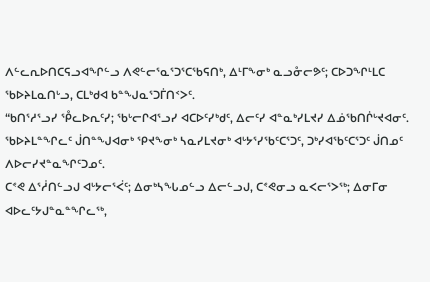ᐱᓪᓚᕆᐅᑎᑕᕋᓗᐊᖏᓪᓗ ᐱᕙᓪᓕᕐᓇᕐᑐᕐᑕᖃᕋᑎᒃ, ᐃᒻᒥᖕᓂᒃ ᓇᓗᓁᓕᕗᑦ; ᑕᐅᑐᖏᒻᒪᑕ ᖃᐅᔨᒪᓇᑎᒡᓗ, ᑕᒪᒃᑯᐊ ᑲᓐᖑᓇᕐᑐᒦᑎᑉᐳᑦ.
“ᑲᑎᕐᓱᕐᓗᓯ ᕾᓚᐅᕆᑦᓯ; ᖃᒡᓕᒋᐊᕐᓗᓯ ᐊᑕᐅᑦᓯᒃᑯᑦ, ᐃᓕᑦᓯ ᐊᓐᓇᒃᓯᒪᔪᓯ ᐃᓅᖃᑎᒌᒡᔪᐊᓂᑦ. ᖃᐅᔨᒪᓐᖏᓚᑦ ᒎᑎᓐᖑᐊᓂᒃ ᕿᔪᖕᓂᒃ ᓴᓇᓯᒪᔪᓂᒃ ᐊᒡᔭᕐᓯᖃᑦᑕᕐᑐᑦ, ᑐᒃᓯᐊᖃᑦᑕᕐᑐᑦ ᒎᑎᓄᑦ ᐱᐅᓕᓯᔪᓐᓇᖏᑦᑐᓄᑦ.
ᑕᕝᕙ ᐃᕐᓲᑎᓪᓗᒍ ᐊᒡᔭᓕᕐᐹᑦ; ᐃᓂᒃᓴᖓᓄᓪᓗ ᐃᓕᓪᓗᒍ, ᑕᕝᕙᓂᓗ ᓇᐸᓕᕐᐳᖅ; ᐃᓂᒥᓂ ᐊᐅᓚᑦᔭᒍᓐᓇᓐᖏᓚᖅ,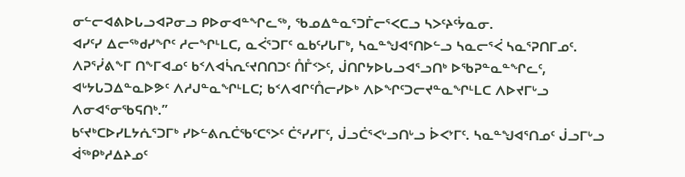ᓂᓪᓕᐊᕕᐅᒐᓗᐊᕈᓂᓗ ᑭᐅᓂᐊᓐᖏᓚᖅ, ᖃᓄᐃᓐᓇᕐᑐᒦᓕᕐᐸᑕᓗ ᓴᐳᑦᔨᑦᔮᓇᓂ.
ᐊᓯᑦᓯ ᐃᓕᖅᑯᓯᖏᑦ ᓱᓕᖏᒻᒪᑕ, ᓇᐹᕐᑐᒥᑦ ᓇᑲᑦᓯᒐᒥᒃ, ᓴᓇᓐᖑᐊᕐᑎᐅᓪᓗ ᓴᓇᓕᕐᐹ ᓴᓇᕐᕈᑎᒥᓄᑦ.
ᐱᕈᕐᓰᕕᖕᒥ ᑎᖕᒥᐊᓄᑦ ᑲᑉᐱᐊᓵᕆᑦᔪᑎᑎᑐᑦ ᑍᒤᑉᐳᑦ, ᒎᑎᒋᔭᐅᒐᓗᐊᕐᓗᑎᒃ ᐅᖃᕈᓐᓇᓐᖏᓚᑦ, ᐊᒡᔭᒐᑐᐃᓐᓇᐅᕗᑦ ᐱᓱᒍᓐᓇᖏᒻᒪᑕ; ᑲᑉᐱᐊᒋᑦᑍᓕᓯᐅᒃ ᐱᐅᖏᑦᑐᓕᔪᓐᓇᖏᒻᒪᑕ ᐱᐅᔪᒥᒡᓗ ᐱᓂᐊᕐᓂᖃᕋᑎᒃ.”
ᑲᑦᔪᒃᑕᐅᓯᒪᔭᕇᕐᑐᒥᒃ ᓯᐅᓪᕕᕆᑖᖃᑦᑕᕐᐳᑦ ᑖᕐᓯᓯᒥᑦ, ᒎᓗᑖᕐᐸᒡᓗᑎᒡᓗ ᐆᐸᔾᒥᑦ. ᓴᓇᓐᖑᐊᕐᑎᓄᑦ ᒎᓗᒥᒡᓗ ᐋᖅᑭᒃᓱᐃᔨᓄᑦ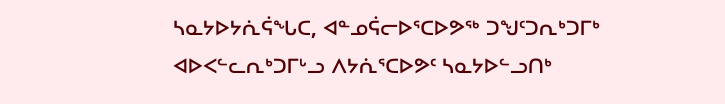ᓴᓇᔭᐅᔭᕇᕌᖓᑕ, ᐊᓐᓄᕌᓕᐅᕐᑕᐅᕗᖅ ᑐᖑᑦᑐᕆᒃᑐᒥᒃ ᐊᐅᐸᓪᓚᕆᒃᑐᒥᒡᓗ ᐱᔭᕇᕐᑕᐅᕗᑦ ᓴᓇᔭᐅᓪᓗᑎᒃ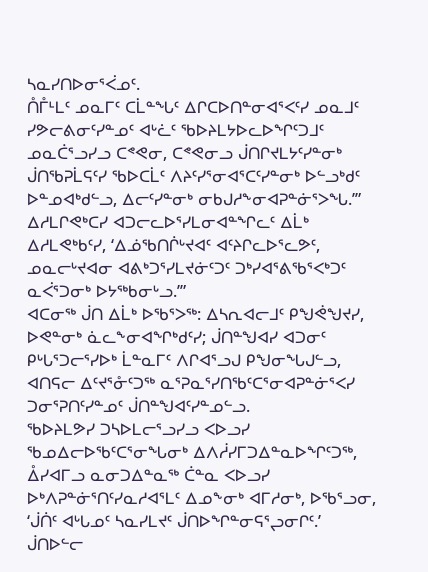ᓴᓇᓯᑎᐅᓂᕐᐹᓄᑦ.
ᑍᒤᒻᒪᑦ ᓄᓇᒥᑦ ᑕᒫᓐᖓᑦ ᐃᒋᑕᐅᑎᓐᓂᐊᕐᐸᑦᓯ ᓄᓇᒧᑦ ᓯᕗᓕᕕᓂᑦᓯᓐᓄᑦ ᐊᒡᓛᑦ ᖃᐅᔨᒪᔭᐅᓚᐅᖏᑦᑐᒧᑦ ᓄᓇᑖᕐᓗᓯᓗ ᑕᕝᕙᓂ, ᑕᕝᕙᓂᓗ ᒎᑎᒋᔪᒪᔭᑦᓯᓐᓂᒃ ᒎᑎᖃᕈᒫᕋᑦᓯ ᖃᐅᑕᒫᑦ ᐱᔨᑦᓯᕐᓂᐊᕐᑕᑦᓯᓐᓂᒃ ᐅᓪᓗᒃᑯᑦ ᐅᓐᓄᐊᒃᑯᓪᓗ, ᐃᓕᑦᓯᓐᓂᒃ ᓂᑲᒍᓱᖕᓂᐊᕈᓐᓃᕐᐳᖓ.’”
ᐃᓱᒪᒋᕙᒃᑕᓯ ᐊᑐᓕᓚᐅᕐᓯᒪᓂᐊᓐᖏᓚᑦ ᐃᒫᒃ ᐃᓱᒪᕙᒃᑲᑦᓯ, ‘ᐃᓅᖃᑎᒌᒡᔪᐊᑦ ᐊᑦᔨᒋᓚᐅᕐᓚᕗᑦ, ᓄᓇᓕᒡᔪᐊᓂ ᐊᕕᒃᑐᕐᓯᒪᔪᓃᑦᑐᑦ ᑐᒃᓯᐊᕐᕕᖃᕐᐸᒃᑐᑦ ᓇᐹᕐᑐᓂᒃ ᐅᔭᖅᑲᓂᒡᓗ.’”
ᐊᑕᓂᖅ ᒎᑎ ᐃᒫᒃ ᐅᖃᕐᐳᖅ: ᐃᓴᕆᐊᓕᒧᑦ ᑭᖑᕚᖑᔪᓯ, ᐅᕙᓐᓂᒃ ᓈᓚᖕᓂᐊᖏᒃᑯᑦᓯ; ᒎᑎᓐᖑᐊᓯ ᐊᑐᓂᑦ ᑭᒡᒐᕐᑐᓕᕐᓯᐅᒃ ᒫᓐᓇᒥᑦ ᐱᒋᐊᕐᓗᒍ ᑭᖑᓂᖓᒍᓪᓗ, ᐊᑎᕋᓕ ᐃᑦᔪᕐᓁᑦᑐᖅ ᓇᕐᕈᓇᕐᓯᑎᖃᑦᑕᕐᓂᐊᕈᓐᓃᕐᐸᓯ ᑐᓂᕐᕈᑎᑦᓯᓐᓄᑦ ᒎᑎᓐᖑᐊᑦᓯᓐᓄᓪᓗ.
ᖃᐅᔨᒪᕗᓯ ᑐᓴᐅᒪᓕᕐᓗᓯᓗ ᐸᐅᓗᓯ ᖃᓄᐃᓕᐅᖃᑦᑕᕐᓂᖓᓂᒃ ᐃᐱᓲᓯᒥᑐᐃᓐᓇᐅᖏᑦᑐᖅ, ᐂᓯᐊᒥᓗ ᓇᓂᑐᐃᓐᓇᖅ ᑖᓐᓇ ᐸᐅᓗᓯ ᐅᒃᐱᕈᓐᓃᕐᑎᑦᓯᓇᓱᐊᕐᒪᑦ ᐃᓄᖕᓂᒃ ᐊᒥᓱᓂᒃ, ᐅᖃᕐᓗᓂ, ‘ᒎᑏᑦ ᐊᒡᒐᓄᑦ ᓴᓇᓯᒪᔪᑦ ᒎᑎᐅᖏᓐᓂᕋᕐᖢᓂᒋᑦ.’
ᒎᑎᐅᓪᓕ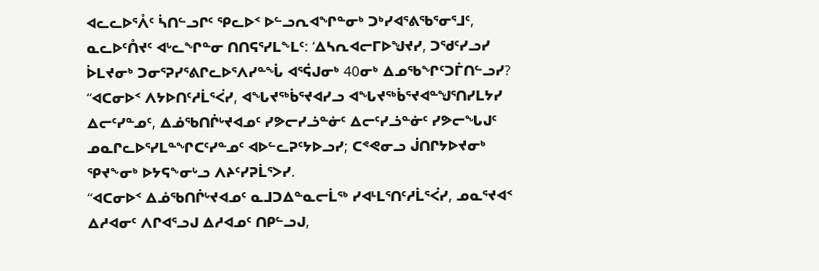ᐊᓚᓚᐅᕐᐰᑦ ᓵᑎᓪᓗᒋᑦ ᕿᓚᐅᑉ ᐅᓪᓗᕆᐊᖏᓐᓂᒃ ᑐᒃᓯᐊᕐᕕᖃᕐᓂᕐᒧᑦ, ᓇᓚᐅᑦᑍᔪᑦ ᐊᒡᓚᖏᓐᓂ ᑎᑎᕋᕐᓯᒪᖕᒪᑦ: ‘ᐃᓴᕆᐊᓕᒥᐅᖑᔪᓯ, ᑐᖁᑦᓯᓗᓯ ᐆᒪᔪᓂᒃ ᑐᓂᕐᕈᓯᕐᕕᒋᓚᐅᕐᐱᓯᓐᖔ ᐊᕐᕌᒍᓂᒃ 40ᓂᒃ ᐃᓄᖃᖏᑦᑐᒦᑎᓪᓗᓯ?
“ᐊᑕᓂᐅᑉ ᐱᔭᐅᑎᑦᓱᒫᕐᐹᓯ, ᐊᖓᔪᖅᑳᕐᔪᐊᓯᓗ ᐊᖓᔪᖅᑳᕐᔪᐊᓐᖑᕐᑎᓯᒪᔭᓯ ᐃᓕᑦᓯᓐᓄᑦ, ᐃᓅᖃᑎᒌᒡᔪᐊᓄᑦ ᓯᕗᓕᓯᓘᓐᓃᑦ ᐃᓕᑦᓯᓘᓐᓃᑦ ᓯᕗᓕᖓᒍᑦ ᓄᓇᒋᓚᐅᕐᓯᒪᓐᖏᑕᑦᓯᓐᓄᑦ ᐊᐅᓪᓚᕈᑦᔭᐅᓗᓯ; ᑕᕝᕙᓂᓗ ᒎᑎᒋᔭᐅᔪᓂᒃ ᕿᔪᖕᓂᒃ ᐅᔭᕋᖕᓂᒡᓗ ᐱᔨᑦᓯᕈᒫᕐᐳᓯ.
“ᐊᑕᓂᐅᑉ ᐃᓅᖃᑎᒌᒡᔪᐊᓄᑦ ᓇᒧᑐᐃᓐᓇᓕᒫᖅ ᓯᐊᒻᒪᕐᑎᑦᓱᒫᕐᐹᓯ, ᓄᓇᕐᔪᐊᑉ ᐃᓱᐊᓂᑦ ᐱᒋᐊᕐᓗᒍ ᐃᓱᐊᓄᑦ ᑎᑭᓪᓗᒍ,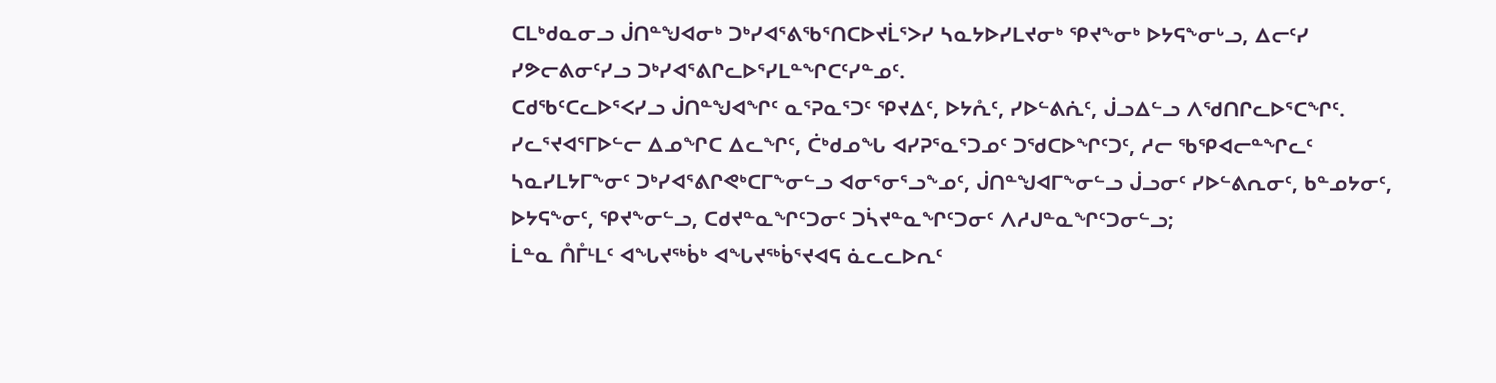ᑕᒪᒃᑯᓇᓂᓗ ᒎᑎᓐᖑᐊᓂᒃ ᑐᒃᓯᐊᕐᕕᖃᕐᑎᑕᐅᔪᒫᕐᐳᓯ ᓴᓇᔭᐅᓯᒪᔪᓂᒃ ᕿᔪᖕᓂᒃ ᐅᔭᕋᖕᓂᒡᓗ, ᐃᓕᑦᓯ ᓯᕗᓕᕕᓂᑦᓯᓗ ᑐᒃᓯᐊᕐᕕᒋᓚᐅᕐᓯᒪᓐᖏᑕᑦᓯᓐᓄᑦ.
ᑕᑯᖃᑦᑕᓚᐅᕐᐸᓯᓗ ᒎᑎᓐᖑᐊᖏᑦ ᓇᕐᕈᓇᕐᑐᑦ ᕿᔪᐃᑦ, ᐅᔭᕅᑦ, ᓯᐅᓪᕕᕇᑦ, ᒎᓗᐃᓪᓗ ᐱᖁᑎᒋᓚᐅᕐᑕᖏᑦ.
ᓯᓚᕐᔪᐊᕐᒥᐅᓪᓕ ᐃᓄᖏᑕ ᐃᓚᖏᑦ, ᑖᒃᑯᓄᖓ ᐊᓯᕈᕐᓇᕐᑐᓄᑦ ᑐᖁᑕᐅᖏᑦᑐᑦ, ᓱᓕ ᖃᕿᐊᓕᓐᖏᓚᑦ ᓴᓇᓯᒪᔭᒥᖕᓂᑦ ᑐᒃᓯᐊᕐᕕᒋᕙᒃᑕᒥᖕᓂᓪᓗ ᐊᓂᕐᓂᕐᓗᖕᓄᑦ, ᒎᑎᓐᖑᐊᒥᖕᓂᓪᓗ ᒎᓗᓂᑦ ᓯᐅᓪᕕᕆᓂᑦ, ᑲᓐᓄᔭᓂᑦ, ᐅᔭᕋᖕᓂᑦ, ᕿᔪᖕᓂᓪᓗ, ᑕᑯᔪᓐᓇᖏᑦᑐᓂᑦ ᑐᓵᔪᓐᓇᖏᑦᑐᓂᑦ ᐱᓱᒍᓐᓇᖏᑦᑐᓂᓪᓗ;
ᒫᓐᓇ ᑍᒤᒻᒪᑦ ᐊᖓᔪᖅᑳᒃ ᐊᖓᔪᖅᑳᕐᔪᐊᕋ ᓈᓚᓚᐅᕆᑦ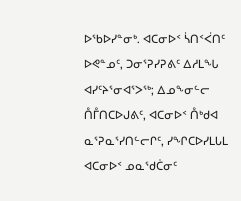ᐅᖃᐅᓯᓐᓂᒃ. ᐊᑕᓂᐅᑉ ᓵᑎᑉᐹᑎᑦ ᐅᕙᓐᓄᑦ, ᑐᓂᕐᕈᓯᕈᕕᑦ ᐃᓱᒪᖓ ᐊᓯᑦᔨᕐᓂᐊᕐᐳᖅ; ᐃᓄᖕᓂᓪᓕ ᑍᒤᑎᑕᐅᒍᕕᑦ, ᐊᑕᓂᐅᑉ ᑍᒃᑯᐊ ᓇᕐᕈᓇᕐᓯᑎᓪᓕᒋᑦ, ᓯᖏᑕᐅᓯᒪᒐᒪ ᐊᑕᓂᐅᑉ ᓄᓇᖁᑖᓂᑦ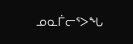ᓄᓇᒦᓕᕐᐳᖓ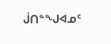ᒎᑎᓐᖑᐊᓄᑦ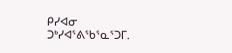ᑭᓯᐊᓂ ᑐᒃᓯᐊᕐᕕᖃᕐᓇᕐᑐᒥ.